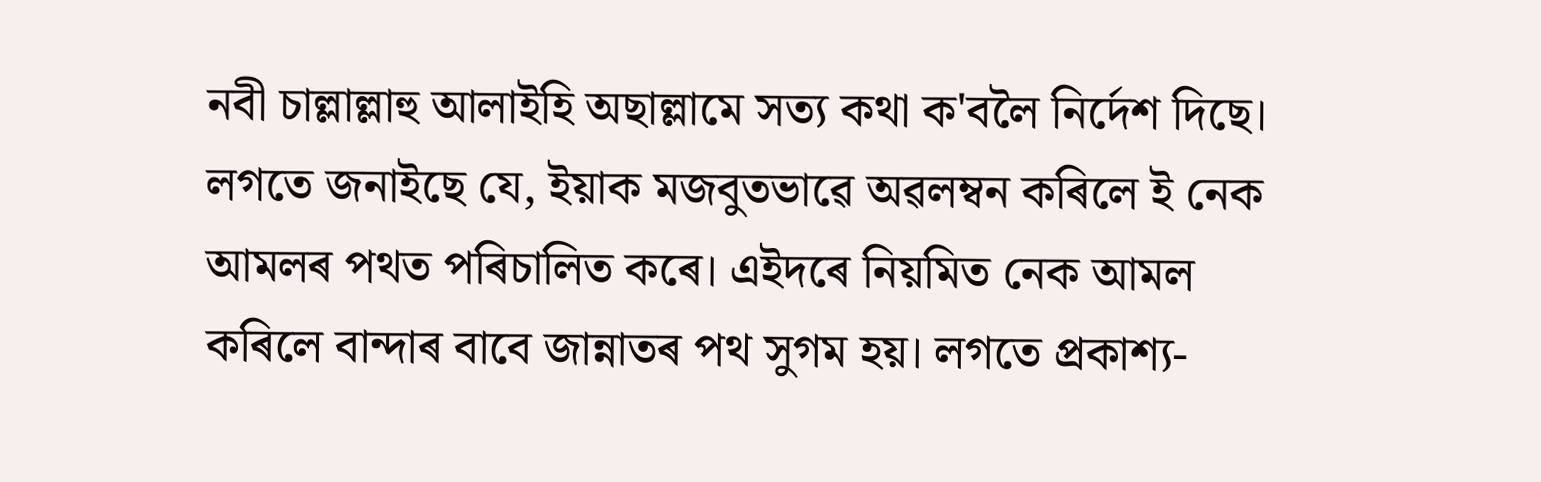নবী চাল্লাল্লাহু আলাইহি অছাল্লামে সত্য কথা ক'বলৈ নিৰ্দেশ দিছে। লগতে জনাইছে যে, ইয়াক মজবুতভাৱে অৱলম্বন কৰিলে ই নেক আমলৰ পথত পৰিচালিত কৰে। এইদৰে নিয়মিত নেক আমল কৰিলে বান্দাৰ বাবে জান্নাতৰ পথ সুগম হয়। লগতে প্ৰকাশ্য-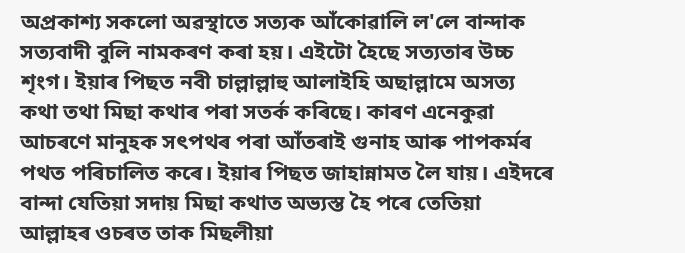অপ্ৰকাশ্য সকলো অৱস্থাতে সত্যক আঁকোৱালি ল'লে বান্দাক সত্যবাদী বুলি নামকৰণ কৰা হয়। এইটো হৈছে সত্যতাৰ উচ্চ শৃংগ। ইয়াৰ পিছত নবী চাল্লাল্লাহু আলাইহি অছাল্লামে অসত্য কথা তথা মিছা কথাৰ পৰা সতৰ্ক কৰিছে। কাৰণ এনেকুৱা আচৰণে মানুহক সৎপথৰ পৰা আঁতৰাই গুনাহ আৰু পাপকৰ্মৰ পথত পৰিচালিত কৰে। ইয়াৰ পিছত জাহান্নামত লৈ যায়। এইদৰে বান্দা যেতিয়া সদায় মিছা কথাত অভ্যস্ত হৈ পৰে তেতিয়া আল্লাহৰ ওচৰত তাক মিছলীয়া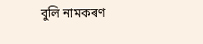বুলি নামকৰণ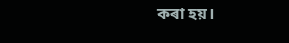কৰা হয়।